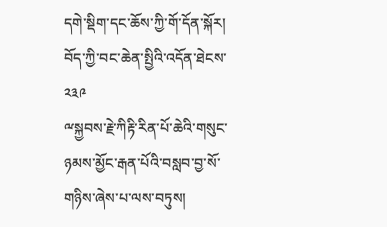དགེ་སྡིག་དང་ཆོས་ཀྱི་གོ་དོན་སྐོར།
བོད་ཀྱི་བང་ཆེན་སྤྱིའི་འདོན་ཐེངས་ ༢༣༩
ྋསྐྱབས་རྗེ་ཀིརྟི་རིན་པོ་ཆེའི་གསུང་ཉམས་མྱོང་རྒན་པོའི་བསླབ་བྱ་སོ་གཉིས་ཞེས་པ་ལས་བཏུས།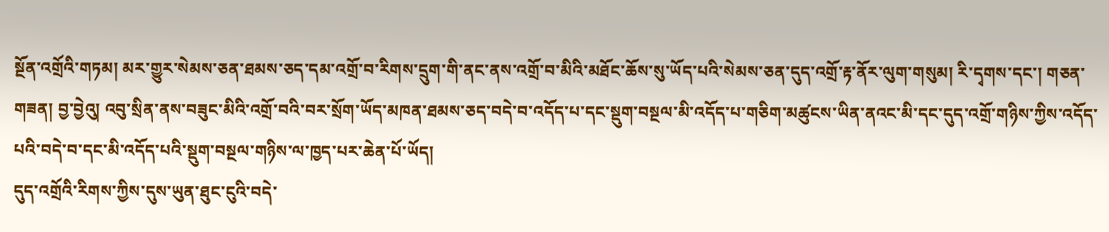སྔོན་འགྲོའི་གཏམ། མར་གྱུར་སེམས་ཅན་ཐམས་ཅད་དམ་འགྲོ་བ་རིགས་དྲུག་གི་ནང་ནས་འགྲོ་བ་མིའི་མཐོང་ཆོས་སུ་ཡོད་པའི་སེམས་ཅན་དུད་འགྲོ་རྟ་ནོར་ལུག་གསུམ། རི་དྭགས་དང་། གཅན་གཟན། བྱ་བྱེའུ། འབུ་སྲིན་ནས་བཟུང་མིའི་འགྲོ་བའི་བར་སྲོག་ཡོད་མཁན་ཐམས་ཅད་བདེ་བ་འདོད་པ་དང་སྡུག་བསྔལ་མི་འདོད་པ་གཅིག་མཚུངས་ཡིན་ནའང་མི་དང་དུད་འགྲོ་གཉིས་ཀྱིས་འདོད་པའི་བདེ་བ་དང་མི་འདོད་པའི་སྡུག་བསྔལ་གཉིས་ལ་ཁྱད་པར་ཆེན་པོ་ཡོད།
དུད་འགྲོའི་རིགས་ཀྱིས་དུས་ཡུན་ཐུང་ངུའི་བདེ་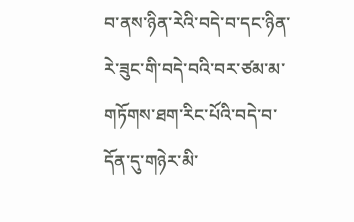བ་ནས་ཉིན་རེའི་བདེ་བ་དང་ཉིན་རེ་ཟུང་གི་བདེ་བའི་བར་ཙམ་མ་གཏོགས་ཐག་རིང་པོའི་བདེ་བ་དོན་དུ་གཉེར་མི་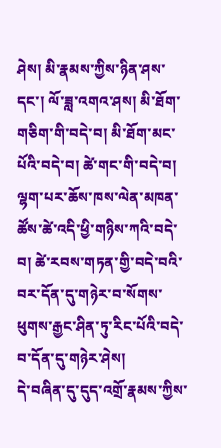ཤེས། མི་རྣམས་ཀྱིས་ཉིན་ཤས་དང་། ལོ་ཟླ་འགའ་ཤས། མི་ཐོག་གཅིག་གི་བདེ་བ། མི་ཐོག་མང་པོའི་བདེ་བ། ཚེ་གང་གི་བདེ་བ། ལྷག་པར་ཆོས་ཁས་ལེན་མཁན་ཚོས་ཚེ་འདི་ཕྱི་གཉིས་ཀའི་བདེ་བ། ཚེ་རབས་གཏན་གྱི་བདེ་བའི་བར་དོན་དུ་གཉེར་བ་སོགས་ཕུགས་རྒྱང་ཤིན་ཏུ་རིང་པོའི་བདེ་བ་དོན་དུ་གཉེར་ཤེས།
དེ་བཞིན་དུ་དུད་འགྲོ་རྣམས་ཀྱིས་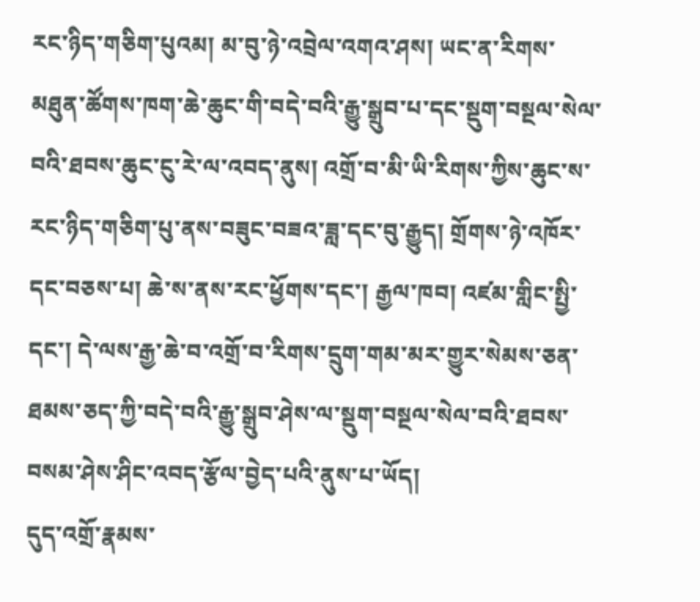རང་ཉིད་གཅིག་པུའམ། མ་བུ་ཉེ་འབྲེལ་འགའ་ཤས། ཡང་ན་རིགས་མཐུན་ཚོགས་ཁག་ཆེ་ཆུང་གི་བདེ་བའི་རྒྱུ་སྒྲུབ་པ་དང་སྡུག་བསྔལ་སེལ་བའི་ཐབས་ཆུང་ངུ་རེ་ལ་འབད་ནུས། འགྲོ་བ་མི་ཡི་རིགས་ཀྱིས་ཆུང་ས་རང་ཉིད་གཅིག་པུ་ནས་བཟུང་བཟའ་ཟླ་དང་བུ་རྒྱུད། གྲོགས་ཉེ་འཁོར་དང་བཅས་པ། ཆེ་ས་ནས་རང་ཕྱོགས་དང་། རྒྱལ་ཁབ། འཛམ་གླིང་སྤྱི་དང་། དེ་ལས་རྒྱ་ཆེ་བ་འགྲོ་བ་རིགས་དྲུག་གམ་མར་གྱུར་སེམས་ཅན་ཐམས་ཅད་ཀྱི་བདེ་བའི་རྒྱུ་སྒྲུབ་ཤེས་ལ་སྡུག་བསྔལ་སེལ་བའི་ཐབས་བསམ་ཤེས་ཤིང་འབད་རྩོལ་བྱེད་པའི་ནུས་པ་ཡོད།
དུད་འགྲོ་རྣམས་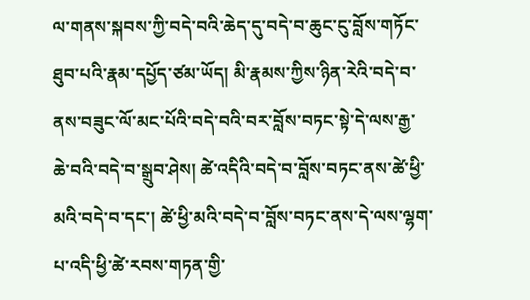ལ་གནས་སྐབས་ཀྱི་བདེ་བའི་ཆེད་དུ་བདེ་བ་ཆུང་ངུ་བློས་གཏོང་ཐུབ་པའི་རྣམ་དཔྱོད་ཙམ་ཡོད། མི་རྣམས་ཀྱིས་ཉིན་རེའི་བདེ་བ་ནས་བཟུང་ལོ་མང་པོའི་བདེ་བའི་བར་བློས་བཏང་སྟེ་དེ་ལས་རྒྱ་ཆེ་བའི་བདེ་བ་སྒྲུབ་ཤེས། ཚེ་འདིའི་བདེ་བ་བློས་བཏང་ནས་ཚེ་ཕྱི་མའི་བདེ་བ་དང་། ཚེ་ཕྱི་མའི་བདེ་བ་བློས་བཏང་ནས་དེ་ལས་ལྷག་པ་འདི་ཕྱི་ཚེ་རབས་གཏན་གྱི་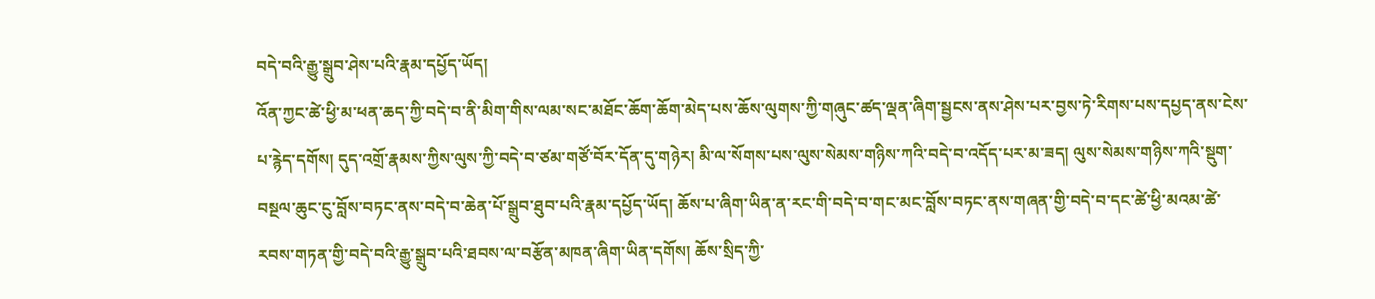བདེ་བའི་རྒྱུ་སྒྲུབ་ཤེས་པའི་རྣམ་དཔྱོད་ཡོད།
འོན་ཀྱང་ཚེ་ཕྱི་མ་ཕན་ཆད་ཀྱི་བདེ་བ་ནི་མིག་གིས་ལམ་སང་མཐོང་ཆོག་ཆོག་མེད་པས་ཆོས་ལུགས་ཀྱི་གཞུང་ཚད་ལྡན་ཞིག་སྦྱངས་ནས་ཤེས་པར་བྱས་ཏེ་རིགས་པས་དཔྱད་ནས་ངེས་པ་རྙེད་དགོས། དུད་འགྲོ་རྣམས་ཀྱིས་ལུས་ཀྱི་བདེ་བ་ཙམ་གཙོ་བོར་དོན་དུ་གཉེར། མི་ལ་སོགས་པས་ལུས་སེམས་གཉིས་ཀའི་བདེ་བ་འདོད་པར་མ་ཟད། ལུས་སེམས་གཉིས་ཀའི་སྡུག་བསྔལ་ཆུང་ངུ་བློས་བཏང་ནས་བདེ་བ་ཆེན་པོ་སྒྲུབ་ཐུབ་པའི་རྣམ་དཔྱོད་ཡོད། ཆོས་པ་ཞིག་ཡིན་ན་རང་གི་བདེ་བ་གང་མང་བློས་བཏང་ནས་གཞན་གྱི་བདེ་བ་དང་ཚེ་ཕྱི་མའམ་ཚེ་རབས་གཏན་གྱི་བདེ་བའི་རྒྱུ་སྒྲུབ་པའི་ཐབས་ལ་བརྩོན་མཁན་ཞིག་ཡིན་དགོས། ཆོས་སྲིད་ཀྱི་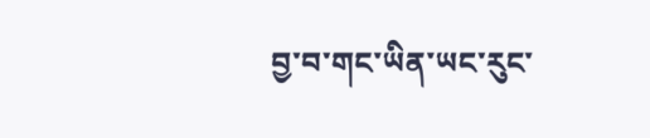བྱ་བ་གང་ཡིན་ཡང་རུང་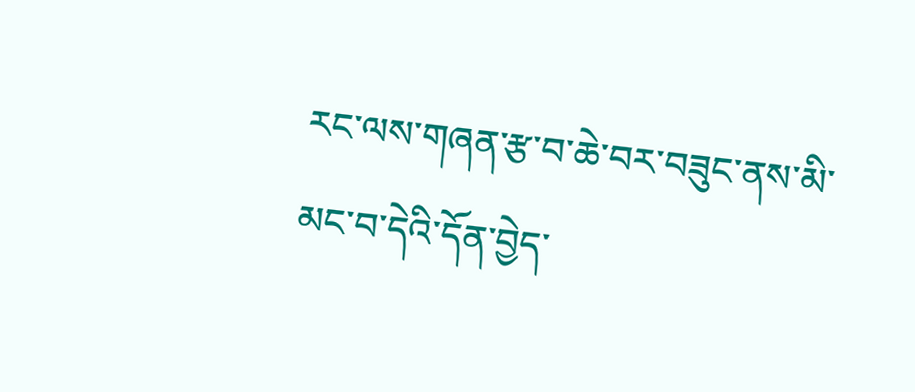རང་ལས་གཞན་རྩ་བ་ཆེ་བར་བཟུང་ནས་མི་མང་བ་དེའི་དོན་བྱེད་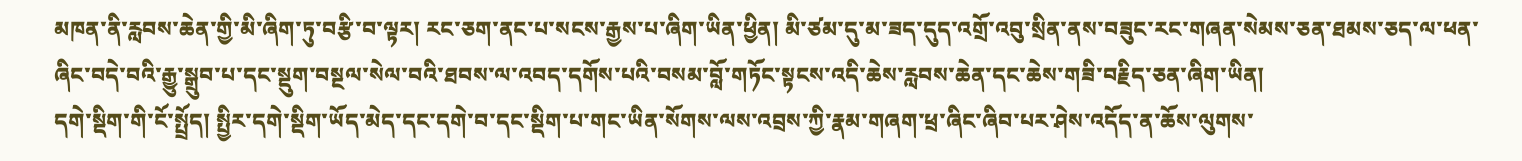མཁན་ནི་རླབས་ཆེན་གྱི་མི་ཞིག་ཏུ་བརྩི་བ་ལྟར། རང་ཅག་ནང་པ་སངས་རྒྱས་པ་ཞིག་ཡིན་ཕྱིན། མི་ཙམ་དུ་མ་ཟད་དུད་འགྲོ་འབུ་སྲིན་ནས་བཟུང་རང་གཞན་སེམས་ཅན་ཐམས་ཅད་ལ་ཕན་ཞིང་བདེ་བའི་རྒྱུ་སྒྲུབ་པ་དང་སྡུག་བསྔལ་སེལ་བའི་ཐབས་ལ་འབད་དགོས་པའི་བསམ་བློ་གཏོང་སྟངས་འདི་ཆེས་རླབས་ཆེན་དང་ཆེས་གཟི་བརྗིད་ཅན་ཞིག་ཡིན།
དགེ་སྡིག་གི་ངོ་སྤྲོད། སྤྱིར་དགེ་སྡིག་ཡོད་མེད་དང་དགེ་བ་དང་སྡིག་པ་གང་ཡིན་སོགས་ལས་འབྲས་ཀྱི་རྣམ་གཞག་ཕྲ་ཞིང་ཞིབ་པར་ཤེས་འདོད་ན་ཆོས་ལུགས་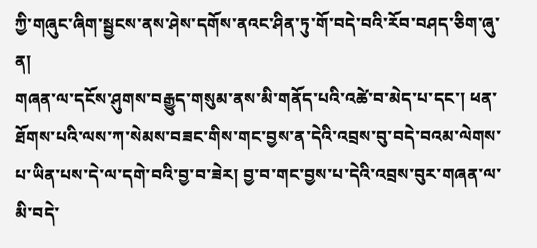ཀྱི་གཞུང་ཞིག་སྦྱངས་ནས་ཤེས་དགོས་ནའང་ཤིན་ཏུ་གོ་བདེ་བའི་རོབ་བཤད་ཅིག་ཞུ་ན།
གཞན་ལ་དངོས་ཤུགས་བརྒྱུད་གསུམ་ནས་མི་གནོད་པའི་འཚེ་བ་མེད་པ་དང་། ཕན་ཐོགས་པའི་ལས་ཀ་སེམས་བཟང་གིས་གང་བྱས་ན་དེའི་འབྲས་བུ་བདེ་བའམ་ལེགས་པ་ཡིན་པས་དེ་ལ་དགེ་བའི་བྱ་བ་ཟེར། བྱ་བ་གང་བྱས་པ་དེའི་འབྲས་བུར་གཞན་ལ་མི་བདེ་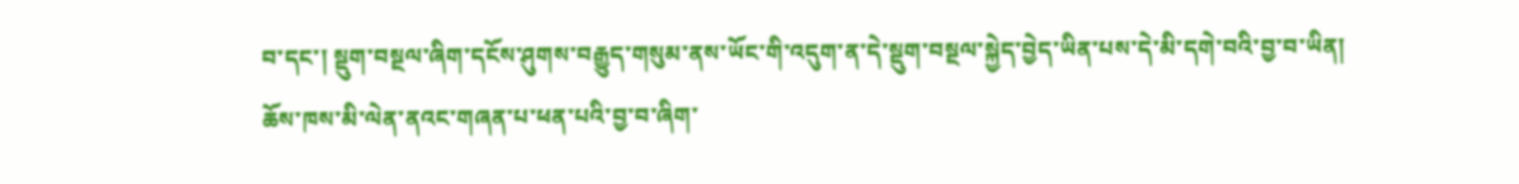བ་དང་། སྡུག་བསྔལ་ཞིག་དངོས་ཤུགས་བརྒྱུད་གསུམ་ནས་ཡོང་གི་འདུག་ན་དེ་སྡུག་བསྔལ་སྐྱེད་བྱེད་ཡིན་པས་དེ་མི་དགེ་བའི་བྱ་བ་ཡིན།
ཆོས་ཁས་མི་ལེན་ནའང་གཞན་པ་ཕན་པའི་བྱ་བ་ཞིག་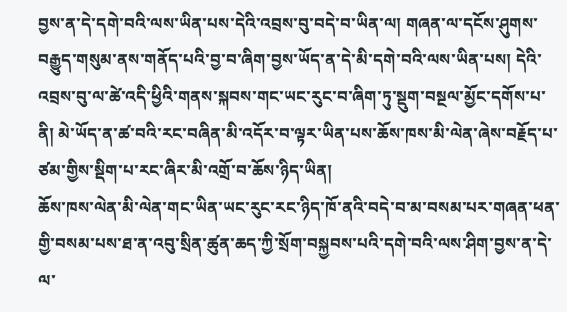བྱས་ན་དེ་དགེ་བའི་ལས་ཡིན་པས་དེའི་འབྲས་བུ་བདེ་བ་ཡིན་ལ། གཞན་ལ་དངོས་ཤུགས་བརྒྱུད་གསུམ་ནས་གནོད་པའི་བྱ་བ་ཞིག་བྱས་ཡོད་ན་དེ་མི་དགེ་བའི་ལས་ཡིན་པས། དེའི་འབྲས་བུ་ལ་ཚེ་འདི་ཕྱིའི་གནས་སྐབས་གང་ཡང་རུང་བ་ཞིག་ཏུ་སྡུག་བསྔལ་མྱོང་དགོས་པ་ནི། མེ་ཡོད་ན་ཚ་བའི་རང་བཞིན་མི་འདོར་བ་ལྟར་ཡིན་པས་ཆོས་ཁས་མི་ལེན་ཞེས་བརྗོད་པ་ཙམ་གྱིས་སྡིག་པ་རང་ཞིར་མི་འགྲོ་བ་ཆོས་ཉིད་ཡིན།
ཆོས་ཁས་ལེན་མི་ལེན་གང་ཡིན་ཡང་རུང་རང་ཉིད་ཁོ་ནའི་བདེ་བ་མ་བསམ་པར་གཞན་ཕན་གྱི་བསམ་པས་ཐ་ན་འབུ་སྲིན་ཚུན་ཆད་ཀྱི་སྲོག་བསྐྱབས་པའི་དགེ་བའི་ལས་ཤིག་བྱས་ན་དེ་ལ་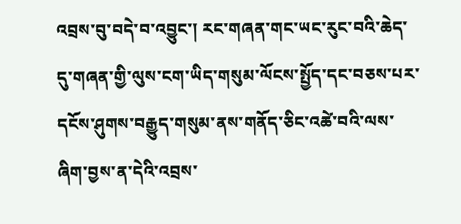འབྲས་བུ་བདེ་བ་འབྱུང་། རང་གཞན་གང་ཡང་རུང་བའི་ཆེད་དུ་གཞན་གྱི་ལུས་ངག་ཡིད་གསུམ་ལོངས་སྤྱོད་དང་བཅས་པར་དངོས་ཤུགས་བརྒྱུད་གསུམ་ནས་གནོད་ཅིང་འཚེ་བའི་ལས་ཞིག་བྱས་ན་དེའི་འབྲས་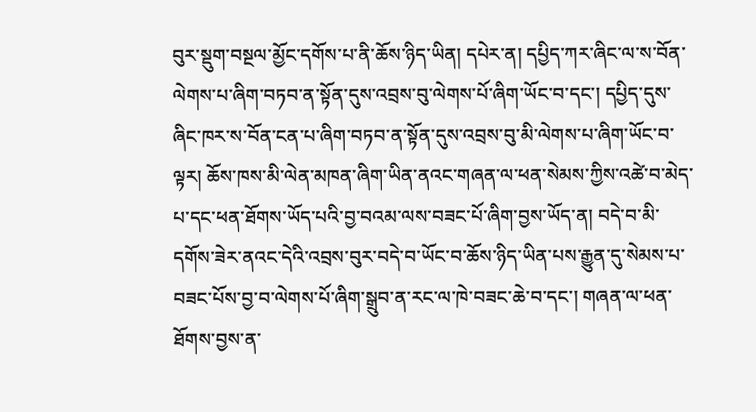བུར་སྡུག་བསྔལ་མྱོང་དགོས་པ་ནི་ཆོས་ཉིད་ཡིན། དཔེར་ན། དཔྱིད་ཀར་ཞིང་ལ་ས་བོན་ལེགས་པ་ཞིག་བཏབ་ན་སྟོན་དུས་འབྲས་བུ་ལེགས་པོ་ཞིག་ཡོང་བ་དང་། དཔྱིད་དུས་ཞིང་ཁར་ས་བོན་ངན་པ་ཞིག་བཏབ་ན་སྟོན་དུས་འབྲས་བུ་མི་ལེགས་པ་ཞིག་ཡོང་བ་ལྟར། ཆོས་ཁས་མི་ལེན་མཁན་ཞིག་ཡིན་ནའང་གཞན་ལ་ཕན་སེམས་ཀྱིས་འཚེ་བ་མེད་པ་དང་ཕན་ཐོགས་ཡོད་པའི་བྱ་བའམ་ལས་བཟང་པོ་ཞིག་བྱས་ཡོད་ན། བདེ་བ་མི་དགོས་ཟེར་ནའང་དེའི་འབྲས་བུར་བདེ་བ་ཡོང་བ་ཆོས་ཉིད་ཡིན་པས་རྒྱུན་དུ་སེམས་པ་བཟང་པོས་བྱ་བ་ལེགས་པོ་ཞིག་སྒྲུབ་ན་རང་ལ་ཁེ་བཟང་ཆེ་བ་དང་། གཞན་ལ་ཕན་ཐོགས་བྱས་ན་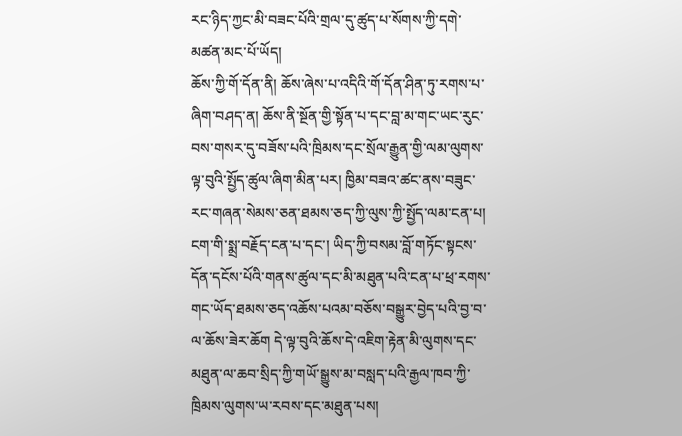རང་ཉིད་ཀྱང་མི་བཟང་པོའི་གྲལ་དུ་ཚུད་པ་སོགས་ཀྱི་དགེ་མཚན་མང་པོ་ཡོད།
ཆོས་ཀྱི་གོ་དོན་ནི། ཆོས་ཞེས་པ་འདིའི་གོ་དོན་ཤིན་ཏུ་རགས་པ་ཞིག་བཤད་ན། ཆོས་ནི་སྔོན་གྱི་སྟོན་པ་དང་བླ་མ་གང་ཡང་རུང་བས་གསར་དུ་བཟོས་པའི་ཁྲིམས་དང་སྲོལ་རྒྱུན་གྱི་ལམ་ལུགས་ལྟ་བུའི་སྤྱོད་ཚུལ་ཞིག་མིན་པར། ཁྱིམ་བཟའ་ཚང་ནས་བཟུང་རང་གཞན་སེམས་ཅན་ཐམས་ཅད་ཀྱི་ལུས་ཀྱི་སྤྱོད་ལམ་ངན་པ། ངག་གི་སྨྲ་བརྗོད་ངན་པ་དང་། ཡིད་ཀྱི་བསམ་བློ་གཏོང་སྟངས་དོན་དངོས་པོའི་གནས་ཚུལ་དང་མི་མཐུན་པའི་ངན་པ་ཕྲ་རགས་གང་ཡོད་ཐམས་ཅད་འཆོས་པའམ་བཅོས་བསྒྱུར་བྱེད་པའི་བྱ་བ་ལ་ཆོས་ཟེར་ཆོག དེ་ལྟ་བུའི་ཆོས་དེ་འཇིག་རྟེན་མི་ལུགས་དང་མཐུན་ལ་ཆབ་སྲིད་ཀྱི་གཡོ་སྒྱུས་མ་བསླད་པའི་རྒྱལ་ཁབ་ཀྱི་ཁྲིམས་ལུགས་ཡ་རབས་དང་མཐུན་པས།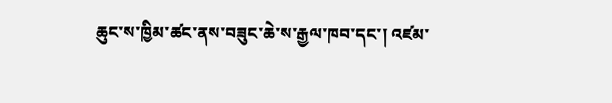ཆུང་ས་ཁྱིམ་ཚང་ནས་བཟུང་ཆེ་ས་རྒྱལ་ཁབ་དང་། འཛམ་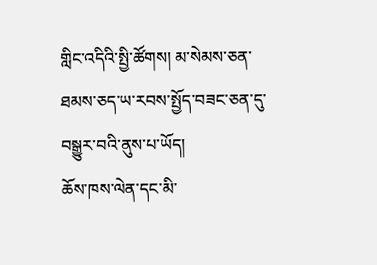གླིང་འདིའི་སྤྱི་ཚོགས། མ་སེམས་ཅན་ཐམས་ཅད་ཡ་རབས་སྤྱོད་བཟང་ཅན་དུ་བསྒྱུར་བའི་ནུས་པ་ཡོད།
ཆོས་ཁས་ལེན་དང་མི་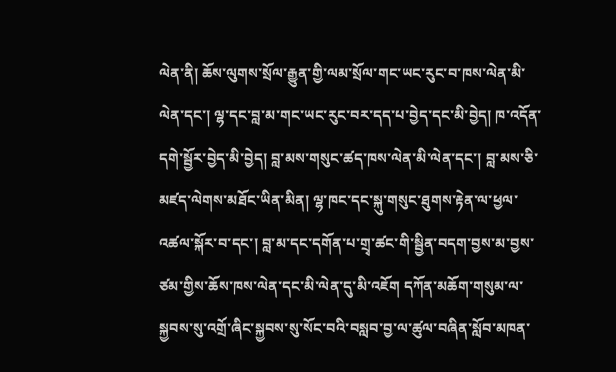ལེན་ནི། ཆོས་ལུགས་སྲོལ་རྒྱུན་གྱི་ལམ་སྲོལ་གང་ཡང་རུང་བ་ཁས་ལེན་མི་ལེན་དང་། ལྷ་དང་བླ་མ་གང་ཡང་རུང་བར་དད་པ་བྱེད་དང་མི་བྱེད། ཁ་འདོན་དགེ་སྦྱོར་བྱེད་མི་བྱེད། བླ་མས་གསུང་ཚད་ཁས་ལེན་མི་ལེན་དང་། བླ་མས་ཅི་མཛད་ལེགས་མཐོང་ཡིན་མིན། ལྷ་ཁང་དང་སྐུ་གསུང་ཐུགས་རྟེན་ལ་ཕྱལ་འཚལ་སྐོར་བ་དང་། བླ་མ་དང་དགོན་པ་གྲྭ་ཚང་གི་སྦྱིན་བདག་བྱས་མ་བྱས་ཙམ་གྱིས་ཆོས་ཁས་ལེན་དང་མི་ལེན་དུ་མི་འཇོག དཀོན་མཆོག་གསུམ་ལ་སྐྱབས་སུ་འགྲོ་ཞིང་སྐྱབས་སུ་སོང་བའི་བསླབ་བྱ་ལ་ཚུལ་བཞིན་སློབ་མཁན་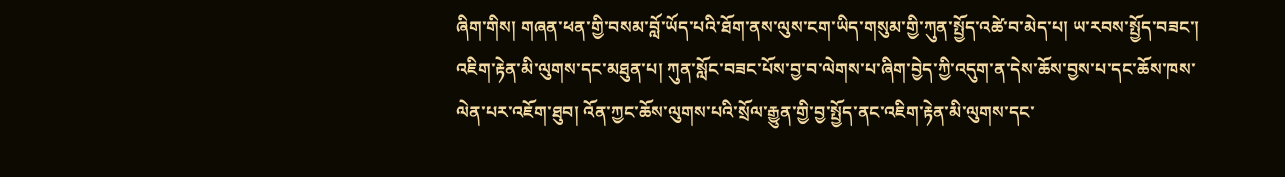ཞིག་གིས། གཞན་ཕན་གྱི་བསམ་བློ་ཡོད་པའི་ཐོག་ནས་ལུས་ངག་ཡིད་གསུམ་གྱི་ཀུན་སྤྱོད་འཚེ་བ་མེད་པ། ཡ་རབས་སྤྱོད་བཟང་། འཇིག་རྟེན་མི་ལུགས་དང་མཐུན་པ། ཀུན་སློང་བཟང་པོས་བྱ་བ་ལེགས་པ་ཞིག་བྱེད་ཀྱི་འདུག་ན་དེས་ཆོས་བྱས་པ་དང་ཆོས་ཁས་ལེན་པར་འཇོག་ཐུབ། འོན་ཀྱང་ཆོས་ལུགས་པའི་སྲོལ་རྒྱུན་གྱི་བྱ་སྤྱོད་ནང་འཇིག་རྟེན་མི་ལུགས་དང་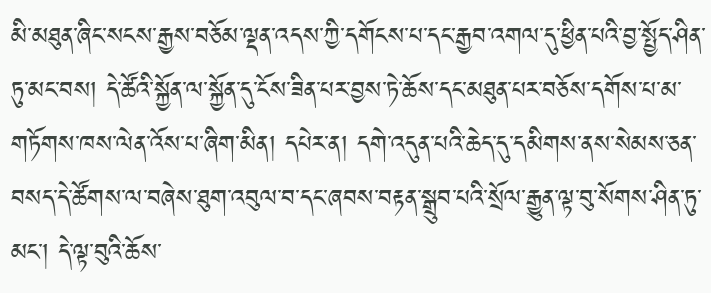མི་མཐུན་ཞིང་སངས་རྒྱས་བཅོམ་ལྡན་འདས་ཀྱི་དགོངས་པ་དང་རྒྱབ་འགལ་དུ་ཕྱིན་པའི་བྱ་སྤྱོད་ཤིན་ཏུ་མང་བས། དེ་ཚོའི་སྐྱོན་ལ་སྐྱོན་དུ་ངོས་ཟིན་པར་བྱས་ཏེ་ཆོས་དང་མཐུན་པར་བཅོས་དགོས་པ་མ་གཏོགས་ཁས་ལེན་འོས་པ་ཞིག་མིན། དཔེར་ན། དགེ་འདུན་པའི་ཆེད་དུ་དམིགས་ནས་སེམས་ཅན་བསད་དེ་ཚོགས་ལ་བཞེས་ཐུག་འབུལ་བ་དང་ཞབས་བརྟན་སྒྲུབ་པའི་སྲོལ་རྒྱུན་ལྟ་བུ་སོགས་ཤིན་ཏུ་མང་། དེ་ལྟ་བུའི་ཆོས་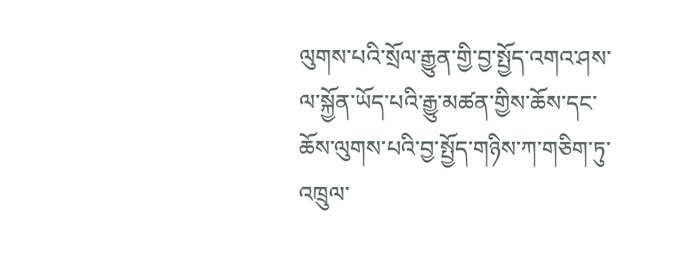ལུགས་པའི་སྲོལ་རྒྱུན་གྱི་བྱ་སྤྱོད་འགའ་ཤས་ལ་སྐྱོན་ཡོད་པའི་རྒྱུ་མཚན་གྱིས་ཆོས་དང་ཆོས་ལུགས་པའི་བྱ་སྤྱོད་གཉིས་ཀ་གཅིག་ཏུ་འཁྲུལ་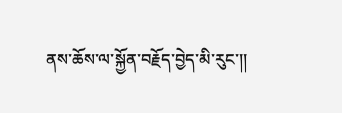ནས་ཆོས་ལ་སྐྱོན་བརྗོད་བྱེད་མི་རུང་།།